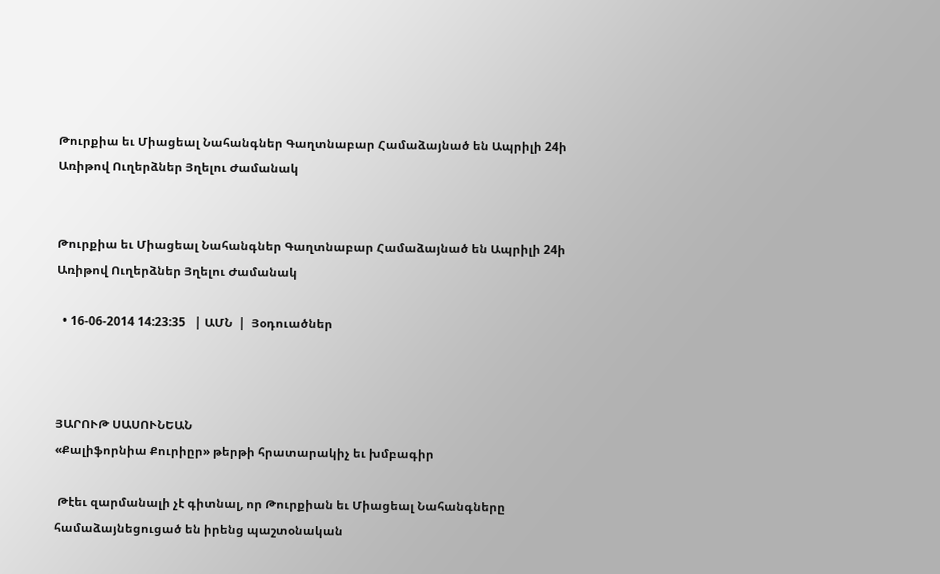Թուրքիա եւ Միացեալ Նահանգներ Գաղտնաբար Համաձայնած են Ապրիլի 24ի Առիթով Ուղերձներ Յղելու Ժամանակ


Թուրքիա եւ Միացեալ Նահանգներ Գաղտնաբար Համաձայնած են Ապրիլի 24ի Առիթով Ուղերձներ Յղելու Ժամանակ

  • 16-06-2014 14:23:35   | ԱՄՆ  |  Յօդուածներ



ՅԱՐՈՒԹ ՍԱՍՈՒՆԵԱՆ
«Քալիֆորնիա Քուրիըր» թերթի հրատարակիչ եւ խմբագիր

 Թէեւ զարմանալի չէ գիտնալ, որ Թուրքիան եւ Միացեալ Նահանգները համաձայնեցուցած են իրենց պաշտօնական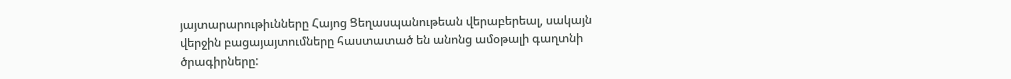յայտարարութիւնները Հայոց Ցեղասպանութեան վերաբերեալ, սակայն վերջին բացայայտումները հաստատած են անոնց ամօթալի գաղտնի ծրագիրները: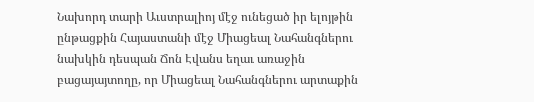Նախորդ տարի Աւստրալիոյ մէջ ունեցած իր ելոյթին ընթացքին Հայաստանի մէջ Միացեալ Նահանգներու նախկին դեսպան Ճոն Էվանս եղաւ առաջին բացայայտողը, որ Միացեալ Նահանգներու արտաքին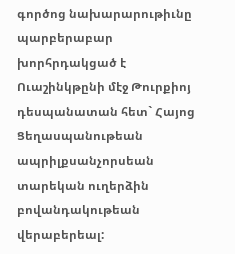գործոց նախարարութիւնը պարբերաբար խորհրդակցած է Ուաշինկթընի մէջ Թուրքիոյ դեսպանատան հետ` Հայոց Ցեղասպանութեան ապրիլքսանչորսեան տարեկան ուղերձին բովանդակութեան վերաբերեալ: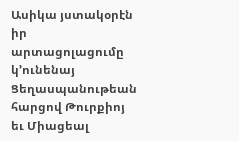Ասիկա յստակօրէն իր արտացոլացումը կ’ունենայ Ցեղասպանութեան հարցով Թուրքիոյ եւ Միացեալ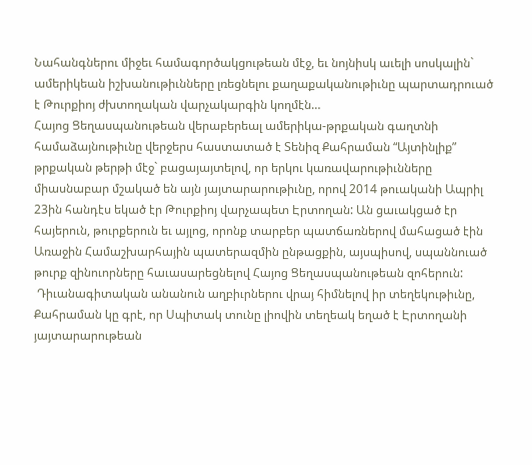Նահանգներու միջեւ համագործակցութեան մէջ, եւ նոյնիսկ աւելի սոսկալին` ամերիկեան իշխանութիւնները լռեցնելու քաղաքականութիւնը պարտադրուած է Թուրքիոյ ժխտողական վարչակարգին կողմէն…
Հայոց Ցեղասպանութեան վերաբերեալ ամերիկա-թրքական գաղտնի համաձայնութիւնը վերջերս հաստատած է Տենիզ Քահրաման “Այտինլիք” թրքական թերթի մէջ` բացայայտելով, որ երկու կառավարութիւնները միասնաբար մշակած են այն յայտարարութիւնը, որով 2014 թուականի Ապրիլ 23ին հանդէս եկած էր Թուրքիոյ վարչապետ Էրտողան: Ան ցաւակցած էր հայերուն, թուրքերուն եւ այլոց, որոնք տարբեր պատճառներով մահացած էին Առաջին Համաշխարհային պատերազմին ընթացքին, այսպիսով, սպաննուած թուրք զինուորները հաւասարեցնելով Հայոց Ցեղասպանութեան զոհերուն:
 Դիւանագիտական անանուն աղբիւրներու վրայ հիմնելով իր տեղեկութիւնը, Քահրաման կը գրէ, որ Սպիտակ տունը լիովին տեղեակ եղած է Էրտողանի յայտարարութեան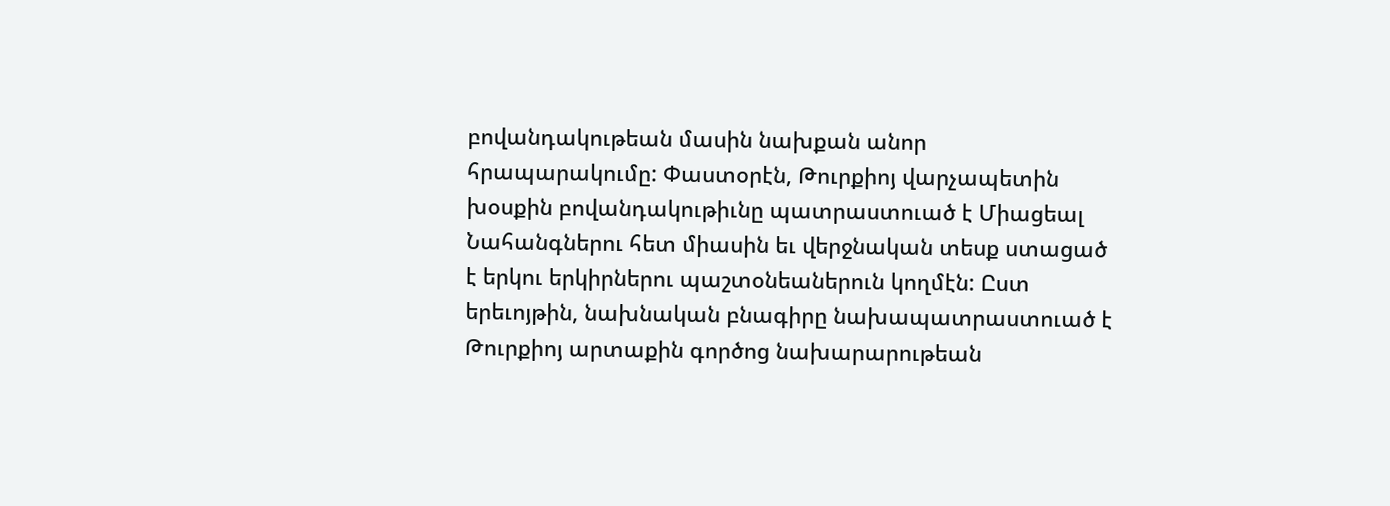բովանդակութեան մասին նախքան անոր հրապարակումը: Փաստօրէն, Թուրքիոյ վարչապետին խօսքին բովանդակութիւնը պատրաստուած է Միացեալ Նահանգներու հետ միասին եւ վերջնական տեսք ստացած է երկու երկիրներու պաշտօնեաներուն կողմէն: Ըստ երեւոյթին, նախնական բնագիրը նախապատրաստուած է Թուրքիոյ արտաքին գործոց նախարարութեան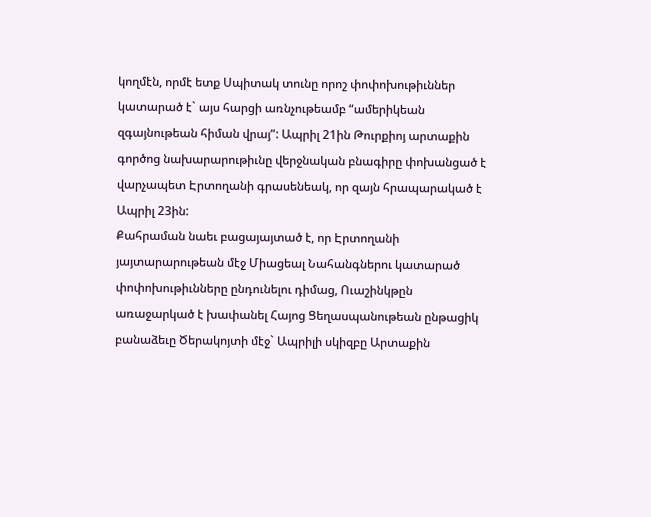կողմէն, որմէ ետք Սպիտակ տունը որոշ փոփոխութիւններ կատարած է` այս հարցի առնչութեամբ “ամերիկեան զգայնութեան հիման վրայ”: Ապրիլ 21ին Թուրքիոյ արտաքին գործոց նախարարութիւնը վերջնական բնագիրը փոխանցած է վարչապետ Էրտողանի գրասենեակ, որ զայն հրապարակած է Ապրիլ 23ին:
Քահրաման նաեւ բացայայտած է, որ Էրտողանի յայտարարութեան մէջ Միացեալ Նահանգներու կատարած փոփոխութիւնները ընդունելու դիմաց, Ուաշինկթըն առաջարկած է խափանել Հայոց Ցեղասպանութեան ընթացիկ բանաձեւը Ծերակոյտի մէջ` Ապրիլի սկիզբը Արտաքին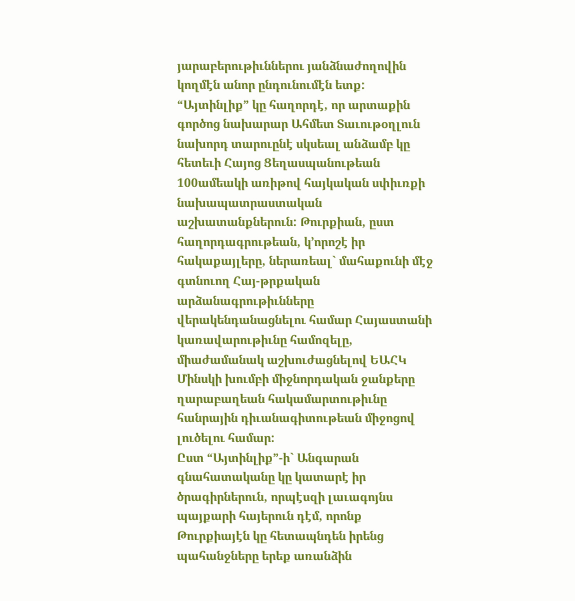յարաբերութիւններու յանձնաժողովին կողմէն անոր ընդունումէն ետք:
“Այտինլիք” կը հաղորդէ, որ արտաքին գործոց նախարար Ահմետ Տաւութօղլուն նախորդ տարուընէ սկսեալ անձամբ կը հետեւի Հայոց Ցեղասպանութեան 100ամեակի առիթով հայկական սփիւռքի նախապատրաստական աշխատանքներուն: Թուրքիան, ըստ հաղորդագրութեան, կ’որոշէ իր հակաքայլերը, ներառեալ` մահաքունի մէջ գտնուող Հայ-թրքական արձանագրութիւնները վերակենդանացնելու համար Հայաստանի կառավարութիւնը համոզելը, միաժամանակ աշխուժացնելով ԵԱՀԿ Մինսկի խումբի միջնորդական ջանքերը ղարաբաղեան հակամարտութիւնը հանրային դիւանագիտութեան միջոցով լուծելու համար:
Ըստ “Այտինլիք”-ի` Անգարան գնահատականը կը կատարէ իր ծրագիրներուն, որպէսզի լաւագոյնս պայքարի հայերուն դէմ, որոնք Թուրքիայէն կը հետապնդեն իրենց պահանջները երեք առանձին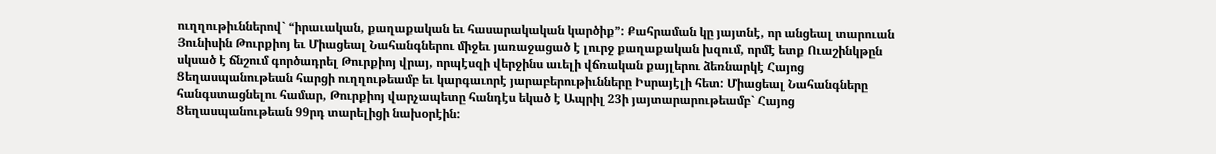ուղղութիւններով` “իրաւական, քաղաքական եւ հասարակական կարծիք”: Քահրաման կը յայտնէ, որ անցեալ տարուան Յունիսին Թուրքիոյ եւ Միացեալ Նահանգներու միջեւ յառաջացած է լուրջ քաղաքական խզում, որմէ ետք Ուաշինկթըն սկսած է ճնշում գործադրել Թուրքիոյ վրայ, որպէսզի վերջինս աւելի վճռական քայլերու ձեռնարկէ Հայոց Ցեղասպանութեան հարցի ուղղութեամբ եւ կարգաւորէ յարաբերութիւնները Իսրայէլի հետ: Միացեալ Նահանգները հանգստացնելու համար, Թուրքիոյ վարչապետը հանդէս եկած է Ապրիլ 23ի յայտարարութեամբ` Հայոց Ցեղասպանութեան 99րդ տարելիցի նախօրէին: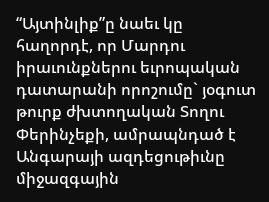“Այտինլիք”ը նաեւ կը հաղորդէ, որ Մարդու իրաւունքներու եւրոպական դատարանի որոշումը` յօգուտ թուրք ժխտողական Տողու Փերինչեքի, ամրապնդած է Անգարայի ազդեցութիւնը միջազգային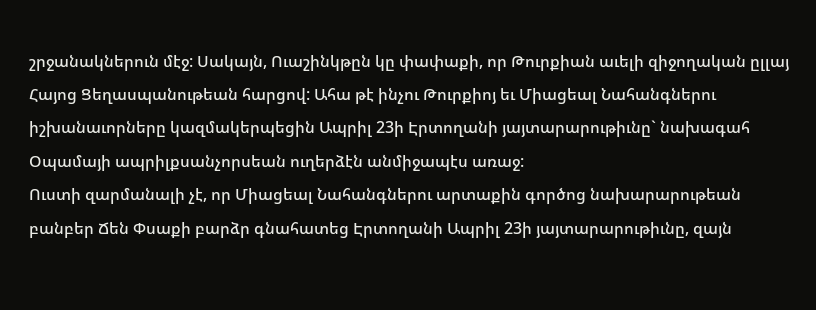շրջանակներուն մէջ: Սակայն, Ուաշինկթըն կը փափաքի, որ Թուրքիան աւելի զիջողական ըլլայ Հայոց Ցեղասպանութեան հարցով: Ահա թէ ինչու Թուրքիոյ եւ Միացեալ Նահանգներու իշխանաւորները կազմակերպեցին Ապրիլ 23ի Էրտողանի յայտարարութիւնը` նախագահ Օպամայի ապրիլքսանչորսեան ուղերձէն անմիջապէս առաջ:
Ուստի զարմանալի չէ, որ Միացեալ Նահանգներու արտաքին գործոց նախարարութեան բանբեր Ճեն Փսաքի բարձր գնահատեց Էրտողանի Ապրիլ 23ի յայտարարութիւնը, զայն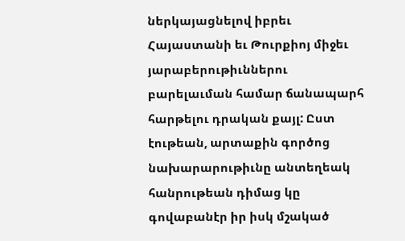ներկայացնելով իբրեւ Հայաստանի եւ Թուրքիոյ միջեւ յարաբերութիւններու բարելաւման համար ճանապարհ հարթելու դրական քայլ: Ըստ էութեան, արտաքին գործոց նախարարութիւնը անտեղեակ հանրութեան դիմաց կը գովաբանէր իր իսկ մշակած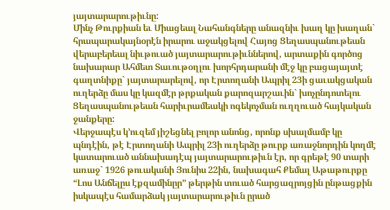յայտարարութիւնը:
Մինչ Թուրքիան եւ Միացեալ Նահանգները անազնիւ խաղ կը խաղան` հրապարակայնօրէն իրարու աջակցելով Հայոց Ցեղասպանութեան վերաբերեալ նիւթուած յայտարարութիւններով, արտաքին գործոց նախարար Ահմետ Տաւութօղլու խորհրդարանի մէջ կը բացայայտէ գաղտնիքը` յայտարարելով, որ Էրտողանի Ապրիլ 23ի ցաւակցական ուղերձը մաս կը կազմէր թրքական քարոզարշաւին` խոչընդոտելու Ցեղասպանութեան հարիւրամեակի ոգեկոչման ուղղուած հայկական ջանքերը:
Վերջապէս կ’ուզեմ յիշեցնել բոլոր անոնց, որոնք սխալմամբ կը պնդէին, թէ Էրտողանի Ապրիլ 23ի ուղերձը թուրք առաջնորդին կողմէ կատարուած աննախադէպ յայտարարութիւն էր, որ գրեթէ 90 տարի առաջ` 1926 թուականի Յունիս 22ին, նախագահ Քեմալ Աթաթուրքը “Լոս Անճելըս էքզամինըր” թերթին տուած հարցազրոյցին ընթացքին իսկապէս համարձակ յայտարարութիւն ըրած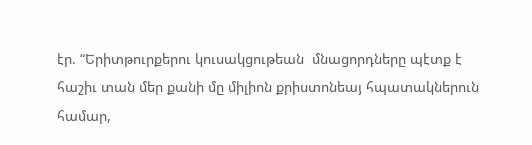էր. “Երիտթուրքերու կուսակցութեան  մնացորդները պէտք է հաշիւ տան մեր քանի մը միլիոն քրիստոնեայ հպատակներուն համար,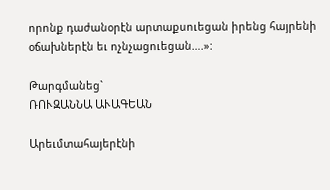որոնք դաժանօրէն արտաքսուեցան իրենց հայրենի օճախներէն եւ ոչնչացուեցան….»:

Թարգմանեց`
ՌՈՒԶԱՆՆԱ ԱՒԱԳԵԱՆ

Արեւմտահայերէնի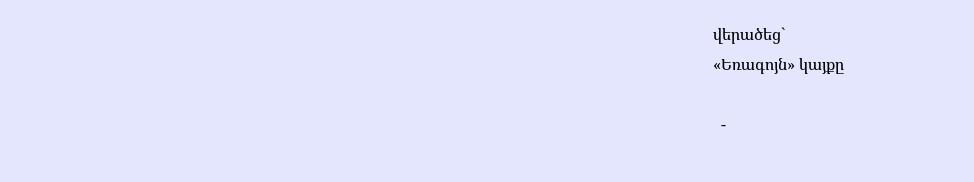վերածեց`
«Եռագոյն» կայքը

  -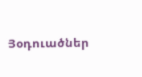Յօդուածներ